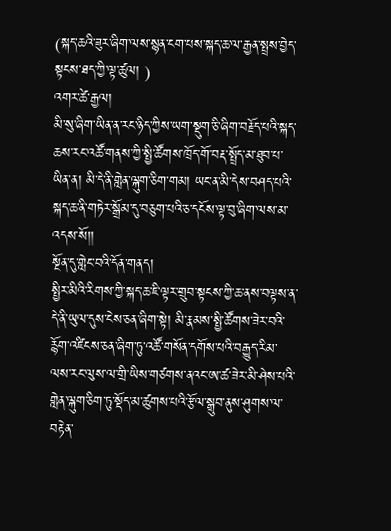(སྐད་ཆའི་ཟུར་ཞིག་ལས་སྙན་ངག་པས་སྐད་ཆ་ལ་རྒྱན་སྤྲས་བྱེད་སྟངས་ཐད་ཀྱི་ལྟ་ཚུལ། )
འགར་ཚེ་རྒྱལ།
མི་སུ་ཞིག་ཡིན་ན་རང་ཉིད་ཀྱིས་ཡག་སྡུག་ཅི་ཞིག་བརྗོད་པའི་སྐད་ཆས་རང་འཚོ་གནས་ཀྱི་སྤྱི་ཚོགས་ཁྲོད་གོ་བརྡ་སྤྲོད་མ་ཐུབ་པ་ཡིན་ན། མི་དེ་ནི་གླེན་ལྐུག་ཅིག་གམ། ཡང་ན་མི་དེས་བཤད་པའི་སྐད་ཆ་ནི་གཏེར་སྒྲོམ་དུ་བཅུག་པའི་ཅ་དངོས་ལྟ་བུ་ཞིག་ལས་མ་འདས་སོ།།
སྔོན་དུ་གླེང་བའི་དོན་གནད།
སྤྱིར་མིའི་རིགས་ཀྱི་སྐད་ཆ་ཇི་ལྟར་གྲུབ་སྟངས་ཀྱི་ཆ་ནས་བལྟས་ན་དེ་ནི་ཡུལ་དུས་ངེས་ཅན་ཞིག་སྟེ། མི་རྣམས་སྤྱི་ཚོགས་ཟེར་བའི་རྙོག་འཛིངས་ཅན་ཞིག་ཏུ་འཚོ་གསོན་དགོས་པའི་བརྒྱུད་རིམ་ལས་རང་ལུས་ལ་གྲི་ཡིས་གཙགས་ནའང་ཨ་ཚ་ཟེར་མི་ཤེས་པའི་གླེན་ལྐུག་ཅིག་ཏུ་སྡོད་མ་ཚུགས་པའི་རྩོལ་སྒྲུབ་ནུས་ཤུགས་ལ་བརྟེན་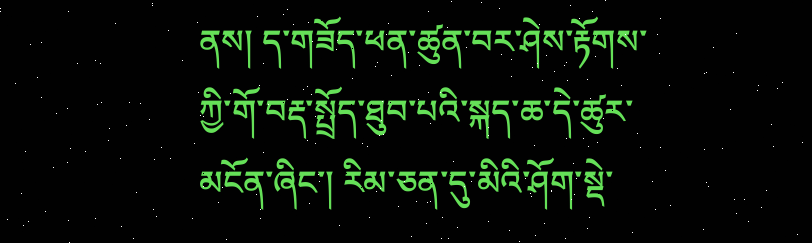ནས། ད་གཟོད་ཕན་ཚུན་བར་ཤེས་རྟོགས་ཀྱི་གོ་བརྡ་སྤྲོད་ཐུབ་པའི་སྐད་ཆ་དེ་ཚུར་མངོན་ཞིང་། རིམ་ཅན་དུ་མིའི་ཤོག་སྡེ་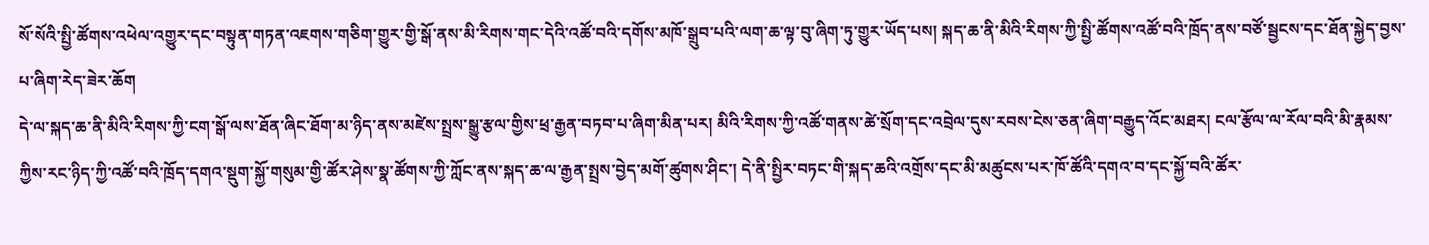སོ་སོའི་སྤྱི་ཚོགས་འཕེལ་འགྱུར་དང་བསྟུན་གཏན་འཇགས་གཅིག་གྱུར་གྱི་སྒོ་ནས་མི་རིགས་གང་དེའི་འཚོ་བའི་དགོས་མཁོ་སྒྲུབ་པའི་ལག་ཆ་ལྟ་བུ་ཞིག་ཏུ་གྱུར་ཡོད་པས། སྐད་ཆ་ནི་མིའི་རིགས་ཀྱི་སྤྱི་ཚོགས་འཚོ་བའི་ཁྲོད་ནས་བཙོ་སྦྱངས་དང་ཐོན་སྐྱེད་བྱས་པ་ཞིག་རེད་ཟེར་ཆོག
དེ་ལ་སྐད་ཆ་ནི་མིའི་རིགས་ཀྱི་ངག་སྒོ་ལས་ཐོན་ཞིང་ཐོག་མ་ཉིད་ནས་མཛེས་སྤྲས་སྒྱུ་རྩལ་གྱིས་ཕྲ་རྒྱན་བཏབ་པ་ཞིག་མིན་པར། མིའི་རིགས་ཀྱི་འཚོ་གནས་ཚེ་སྲོག་དང་འབྲེལ་དུས་རབས་ངེས་ཅན་ཞིག་བརྒྱུད་འོང་མཐར། ངལ་རྩོལ་ལ་རོལ་བའི་མི་རྣམས་ཀྱིས་རང་ཉིད་ཀྱི་འཚོ་བའི་ཁྲོད་དགའ་སྡུག་སྐྱོ་གསུམ་གྱི་ཚོར་ཤེས་སྣ་ཚོགས་ཀྱི་ཀློང་ནས་སྐད་ཆ་ལ་རྒྱན་སྤྲས་བྱེད་མགོ་ཚུགས་ཤིང་། དེ་ནི་སྤྱིར་བཏང་གི་སྐད་ཆའི་འགྲོས་དང་མི་མཚུངས་པར་ཁོ་ཚོའི་དགའ་བ་དང་སྐྱོ་བའི་ཚོར་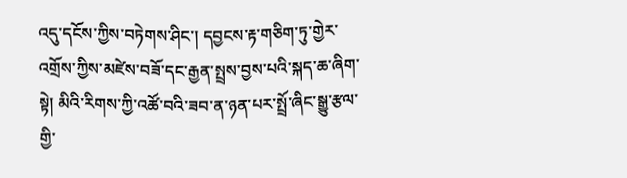འདུ་དངོས་ཀྱིས་བཏེགས་ཤིང་། དབྱངས་རྟ་གཅིག་ཏུ་གྱེར་འགྲོས་ཀྱིས་མཛེས་བཟོ་དང་རྒྱན་སྤྲས་བྱས་པའི་སྐད་ཆ་ཞིག་སྟེ། མིའི་རིགས་ཀྱི་འཚོ་བའི་ཟབ་ན་ཉན་པར་སྤྲོ་ཞིང་སྒྱུ་རྩལ་གྱི་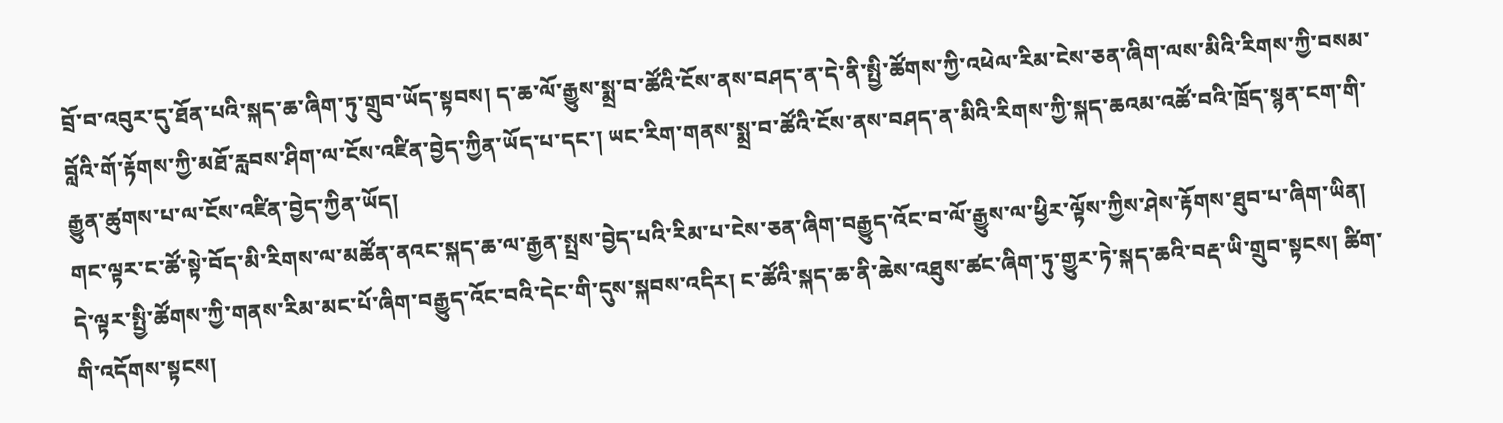བྲོ་བ་འབུར་དུ་ཐོན་པའི་སྐད་ཆ་ཞིག་ཏུ་གྲུབ་ཡོད་སྟབས། ད་ཆ་ལོ་རྒྱུས་སྨྲ་བ་ཚོའི་ངོས་ནས་བཤད་ན་དེ་ནི་སྤྱི་ཚོགས་ཀྱི་འཕེལ་རིམ་ངེས་ཅན་ཞིག་ལས་མིའི་རིགས་ཀྱི་བསམ་བློའི་གོ་རྟོགས་ཀྱི་མཐོ་རླབས་ཤིག་ལ་ངོས་འཛིན་བྱེད་ཀྱིན་ཡོད་པ་དང་། ཡང་རིག་གནས་སྨྲ་བ་ཚོའི་ངོས་ནས་བཤད་ན་མིའི་རིགས་ཀྱི་སྐད་ཆའམ་འཚོ་བའི་ཁྲོད་སྙན་ངག་གི་རྒྱུན་ཚུགས་པ་ལ་ངོས་འཛིན་བྱེད་ཀྱིན་ཡོད།
གང་ལྟར་ང་ཚོ་སྟེ་བོད་མི་རིགས་ལ་མཚོན་ནའང་སྐད་ཆ་ལ་རྒྱན་སྤྲས་བྱེད་པའི་རིམ་པ་ངེས་ཅན་ཞིག་བརྒྱུད་འོང་བ་ལོ་རྒྱུས་ལ་ཕྱིར་ལྟོས་ཀྱིས་ཤེས་རྟོགས་ཐུབ་པ་ཞིག་ཡིན། དེ་ལྟར་སྤྱི་ཚོགས་ཀྱི་གནས་རིམ་མང་པོ་ཞིག་བརྒྱུད་འོང་བའི་དེང་གི་དུས་སྐབས་འདིར། ང་ཚོའི་སྐད་ཆ་ནི་ཆེས་འཐུས་ཚང་ཞིག་ཏུ་གྱུར་ཏེ་སྐད་ཆའི་བརྡ་ཡི་གྲུབ་སྟངས། ཚིག་གི་འདོགས་སྟངས།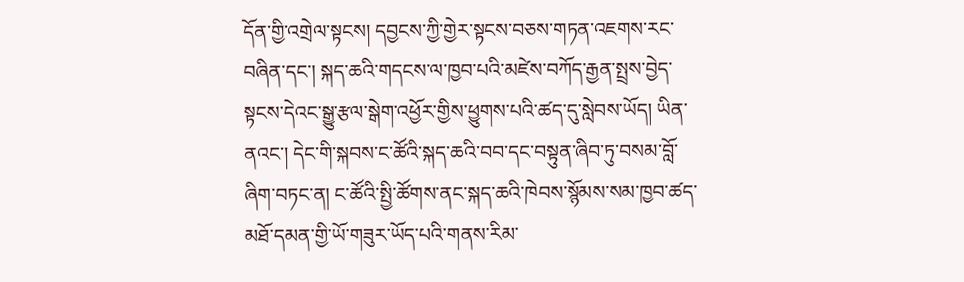དོན་གྱི་འགྲེལ་སྟངས། དབྱངས་ཀྱི་གྱེར་སྟངས་བཅས་གཏན་འཇགས་རང་བཞིན་དང་། སྐད་ཆའི་གདངས་ལ་ཁྱབ་པའི་མཛེས་བཀོད་རྒྱན་སྤྲས་བྱེད་སྟངས་དེའང་སྒྱུ་རྩལ་སྒེག་འཕྱོར་གྱིས་ཕྱུགས་པའི་ཚད་དུ་སླེབས་ཡོད། ཡིན་ནའང་། དེང་གི་སྐབས་ང་ཚོའི་སྐད་ཆའི་བབ་དང་བསྟུན་ཞིབ་ཏུ་བསམ་བློ་ཞིག་བཏང་ན། ང་ཚོའི་སྤྱི་ཚོགས་ནང་སྐད་ཆའི་ཁེབས་སྙོམས་སམ་ཁྱབ་ཚད་མཐོ་དམན་གྱི་ཡོ་གཟུར་ཡོད་པའི་གནས་རིམ་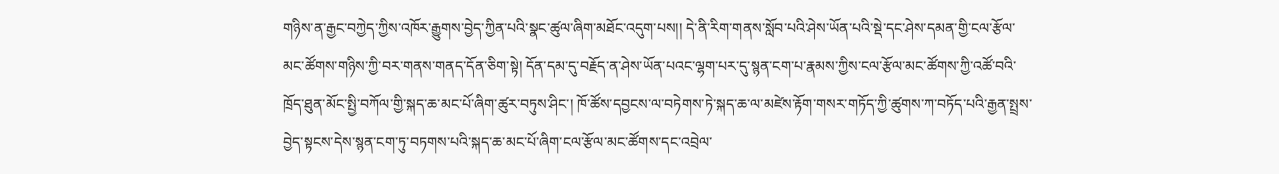གཉིས་ན་རྒྱང་བཀྱེད་ཀྱིས་འཁོར་རྒྱུགས་བྱེད་ཀྱིན་པའི་སྣང་ཚུལ་ཞིག་མཐོང་འདུག་པས།། དེ་ནི་རིག་གནས་སློབ་པའི་ཤེས་ཡོན་པའི་སྡེ་དང་ཤེས་དམན་གྱི་ངལ་རྩོལ་མང་ཚོགས་གཉིས་ཀྱི་བར་གནས་གནད་དོན་ཅིག་སྟེ། དོན་དམ་དུ་བརྗོད་ན་ཤེས་ཡོན་པའང་ལྷག་པར་དུ་སྙན་ངག་པ་རྣམས་ཀྱིས་ངལ་རྩོལ་མང་ཚོགས་ཀྱི་འཚོ་བའི་ཁྲོད་ཐུན་མོང་སྤྱི་བཀོལ་གྱི་སྐད་ཆ་མང་པོ་ཞིག་ཚུར་བཏུས་ཤིང་། ཁོ་ཚོས་དབྱངས་ལ་བཏེགས་ཏེ་སྐད་ཆ་ལ་མཛེས་རྟོག་གསར་གཏོད་ཀྱི་ཚུགས་ཀ་བཏོད་པའི་རྒྱན་སྤྲས་བྱེད་སྟངས་དེས་སྙན་ངག་ཏུ་བཏགས་པའི་སྐད་ཆ་མང་པོ་ཞིག་ངལ་རྩོལ་མང་ཚོགས་དང་འབྲེལ་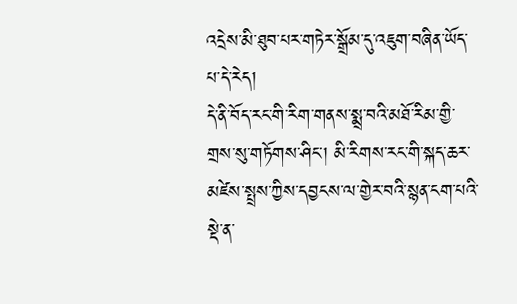འདྲེས་མི་ཐུབ་པར་གཏེར་སྒྲོམ་དུ་འཇུག་བཞིན་ཡོད་པ་དེ་རེད།
དེ་ནི་བོད་རང་གི་རིག་གནས་སྨྲ་བའི་མཐོ་རིམ་གྱི་གྲས་སུ་གཏོགས་ཤིང་། མི་རིགས་རང་གི་སྐད་ཆར་མཛེས་སྤྲས་ཀྱིས་དབྱངས་ལ་གྱེར་བའི་སྙན་ངག་པའི་སྡེ་ན་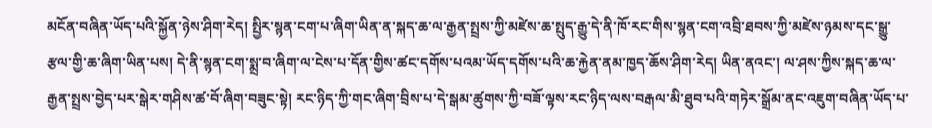མངོན་བཞིན་ཡོད་པའི་སྐྱོན་ཉེས་ཤིག་རེད། སྤྱིར་སྙན་ངག་པ་ཞིག་ཡིན་ན་སྐད་ཆ་ལ་རྒྱན་སྤྲས་ཀྱི་མཛེས་ཆ་སྤུད་རྒྱུ་དེ་ནི་ཁོ་རང་གིས་སྙན་ངག་འབྲི་ཐབས་ཀྱི་མཛེས་ཉམས་དང་སྒྱུ་རྩལ་གྱི་ཆ་ཞིག་ཡིན་པས། དེ་ནི་སྙན་ངག་སྨྲ་བ་ཞིག་ལ་ངེས་པ་དོན་གྱིས་ཚང་དགོས་པའམ་ཡོད་དགོས་པའི་ཆ་རྐྱེན་ནམ་ཁྱད་ཆོས་ཤིག་རེད། ཡིན་ནའང་། ལ་ཤས་ཀྱིས་སྐད་ཆ་ལ་རྒྱན་སྤྲས་བྱེད་པར་སྒེར་གཤིས་ཚ་བོ་ཞིག་བཟུང་སྟེ། རང་ཉིད་ཀྱི་གང་ཞིག་བྲིས་པ་དེ་སྒམ་ཚུགས་ཀྱི་བཟོ་ལྟས་རང་ཉིད་ལས་བརྒལ་མི་ཐུབ་པའི་གཏེར་སྒྲོམ་ནང་འཇུག་བཞིན་ཡོད་པ་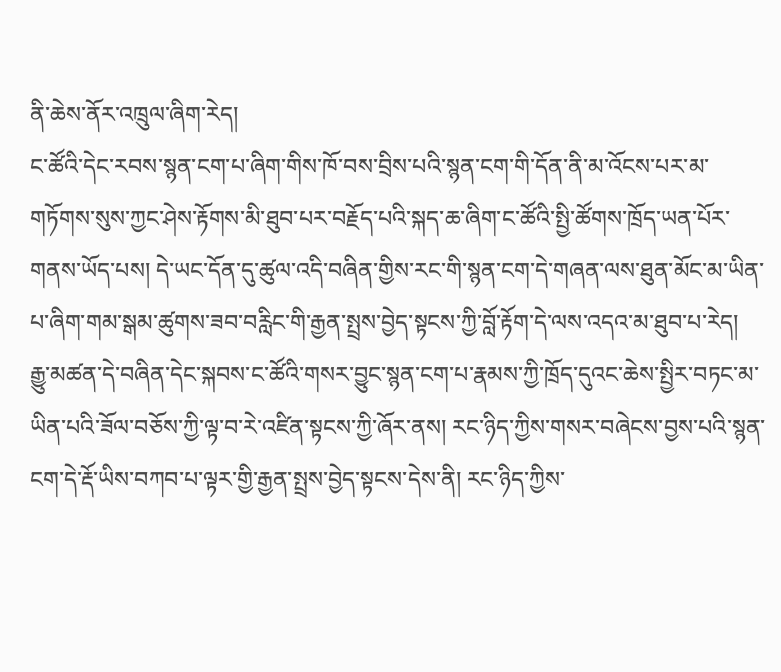ནི་ཆེས་ནོར་འཁྲུལ་ཞིག་རེད།
ང་ཚོའི་དེང་རབས་སྙན་ངག་པ་ཞིག་གིས་ཁོ་བས་བྲིས་པའི་སྙན་ངག་གི་དོན་ནི་མ་འོངས་པར་མ་གཏོགས་སུས་ཀྱང་ཤེས་རྟོགས་མི་ཐུབ་པར་བརྗོད་པའི་སྐད་ཆ་ཞིག་ང་ཚོའི་སྤྱི་ཚོགས་ཁྲོད་ཡན་པོར་གནས་ཡོད་པས། དེ་ཡང་དོན་དུ་ཚུལ་འདི་བཞིན་གྱིས་རང་གི་སྙན་ངག་དེ་གཞན་ལས་ཐུན་མོང་མ་ཡིན་པ་ཞིག་གམ་སྒམ་ཚུགས་ཟབ་བརླིང་གི་རྒྱན་སྤྲས་བྱེད་སྟངས་ཀྱི་བློ་རྟོག་དེ་ལས་འདའ་མ་ཐུབ་པ་རེད།
རྒྱུ་མཚན་དེ་བཞིན་དེང་སྐབས་ང་ཚོའི་གསར་བྱུང་སྙན་ངག་པ་རྣམས་ཀྱི་ཁྲོད་དུའང་ཆེས་སྤྱིར་བཏང་མ་ཡིན་པའི་ཟོལ་བཅོས་ཀྱི་ལྟ་བ་རེ་འཛིན་སྟངས་ཀྱི་ཞོར་ནས། རང་ཉིད་ཀྱིས་གསར་བཞེངས་བྱས་པའི་སྙན་ངག་དེ་རྡོ་ཡིས་བཀབ་པ་ལྟར་གྱི་རྒྱན་སྤྲས་བྱེད་སྟངས་དེས་ནི། རང་ཉིད་ཀྱིས་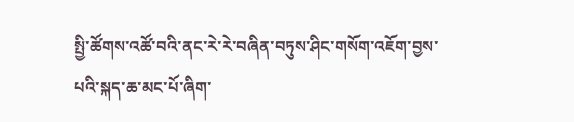སྤྱི་ཚོགས་འཚོ་བའི་ནང་རེ་རེ་བཞིན་བཏུས་ཤིང་གསོག་འཇོག་བྱས་པའི་སྐད་ཆ་མང་པོ་ཞིག་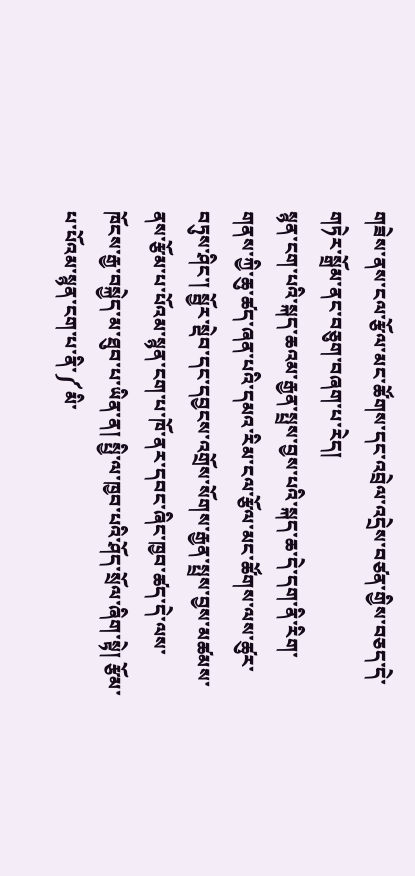གཟེས་ནས་ངལ་རྩོལ་མང་ཚོགས་དང་འབྲེལ་འདྲེས་བཙན་གྱིས་བཅད་དེ་གཏེར་སྒྲོམ་ནང་བཅུག་བཞག་པ་རེད།
སྙན་ངག་པའི་སྐད་ཆའམ་རྒྱན་སྤྲས་བྱས་པའི་སྐད་ཆ་དེ་དག་ནི་རིག་གནས་ཀྱི་ཆུ་ཚད་ཞན་པའི་དམའ་རིམ་ངལ་རྩོལ་མང་ཚོགས་ལས་ཚུར་བཏུས་ཤིང་། སྦྱོར་སྡེབ་དང་དབྱངས་འགྲོས་སོགས་རྒྱན་སྤྲས་བྱས་མཚམས་ནས་རྩོམ་པ་པོའམ་སྙན་ངག་པ་ཁོ་ནར་དབང་ཞིང་ཁྱབ་ཚད་དེ་ལས་ཁོངས་རྒྱ་བསྐྱེད་མ་ཐུབ་པ་ཡིན་ན། སྤྱི་ལ་ཁྱབ་པའི་ཤོད་སྲོལ་ཞིག་སྟེ། རྩོམ་པ་པོའམ་སྙན་ངག་པ་ནི་༼མི་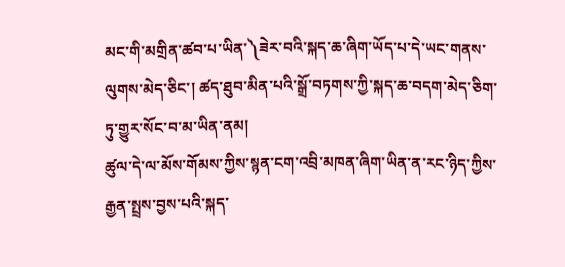མང་གི་མགྲིན་ཚབ་པ་ཡིན་༽ཟེར་བའི་སྐད་ཆ་ཞིག་ཡོད་པ་དེ་ཡང་གནས་ལུགས་མེད་ཅིང་། ཚད་ཐུབ་མིན་པའི་སྒྲོ་བཏགས་ཀྱི་སྐད་ཆ་བདག་མེད་ཅིག་ཏུ་གྱུར་སོང་བ་མ་ཡིན་ནམ།
ཚུལ་དེ་ལ་མོས་གོམས་ཀྱིས་སྙན་ངག་འབྲི་མཁན་ཞིག་ཡིན་ན་རང་ཉིད་ཀྱིས་རྒྱན་སྤྲས་བྱས་པའི་སྐད་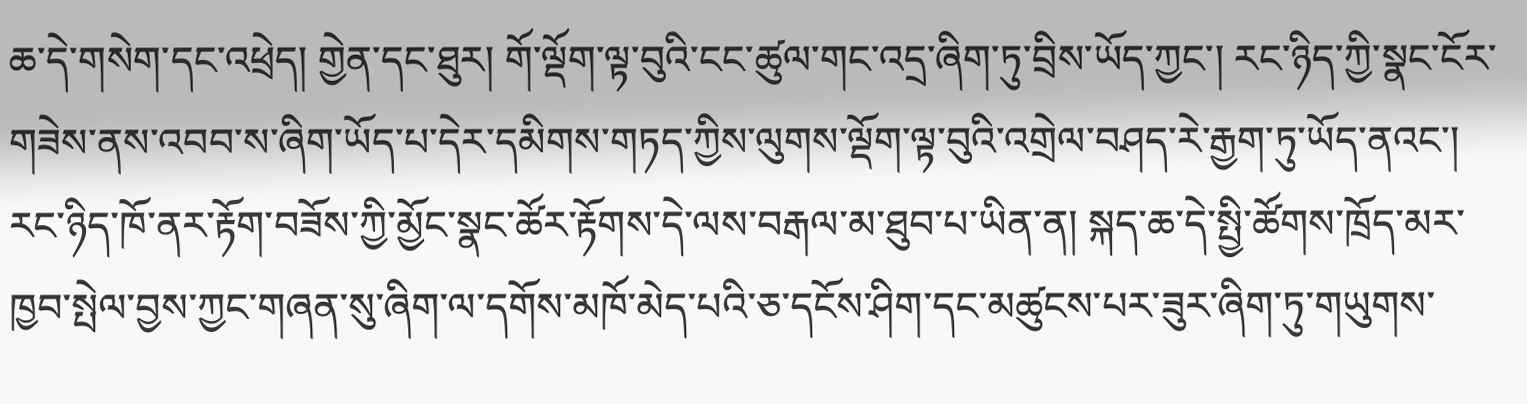ཆ་དེ་གསེག་དང་འཕྲེད། གྱེན་དང་ཐུར། གོ་ལྡོག་ལྟ་བུའི་ངང་ཚུལ་གང་འདྲ་ཞིག་ཏུ་བྲིས་ཡོད་ཀྱང་། རང་ཉིད་ཀྱི་སྣང་ངོར་གཟེས་ནས་འབབ་ས་ཞིག་ཡོད་པ་དེར་དམིགས་གཏད་ཀྱིས་ལུགས་ལྡོག་ལྟ་བུའི་འགྲེལ་བཤད་རེ་རྒྱག་ཏུ་ཡོད་ནའང་། རང་ཉིད་ཁོ་ནར་རྟོག་བཟོས་ཀྱི་མྱོང་སྣང་ཚོར་རྟོགས་དེ་ལས་བརྒལ་མ་ཐུབ་པ་ཡིན་ན། སྐད་ཆ་དེ་སྤྱི་ཚོགས་ཁྲོད་མར་ཁྱབ་སྤེལ་བྱས་ཀྱང་གཞན་སུ་ཞིག་ལ་དགོས་མཁོ་མེད་པའི་ཅ་དངོས་ཤིག་དང་མཚུངས་པར་ཟུར་ཞིག་ཏུ་གཡུགས་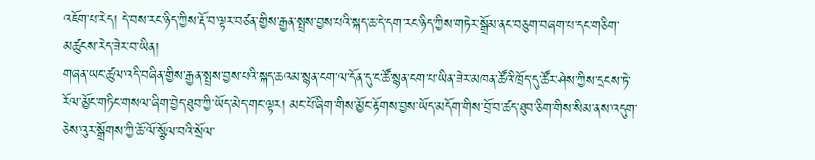འཇོག་པ་རེད། དེ་བས་རང་ཉིད་ཀྱིས་རྡོ་བ་ལྟར་བཙན་གྱིས་རྒྱན་སྤྲས་བྱས་པའི་སྐད་ཆ་དེ་དག་རང་ཉིད་ཀྱིས་གཏེར་སྒྲོམ་ནང་བཅུག་བཞག་པ་དང་གཅིག་མཚུངས་རེད་ཟེར་བ་ཡིན།
གཞན་ཡང་ཚུལ་འདི་བཞིན་གྱིས་རྒྱན་སྤྲས་བྱས་པའི་སྐད་ཆའམ་སྙན་ངག་ལ་དོན་དུ་ང་ཚོ་སྙན་ངག་པ་ཡིན་ཟེར་མཁན་ཚོའི་ཁྲོད་དུ་ཚོར་ཤེས་ཀྱིས་དྲངས་ཏེ་རོལ་མྱོང་གཏིང་གསལ་ཞིག་བྱེད་ཐུབ་ཀྱི་ཡོད་མེད་གང་ལྟར། མང་པོ་ཞིག་གིས་མྱོང་རྟོགས་བྱས་ཡོད་མདོག་གིས་བྲོ་བ་ཚད་ཐུབ་ཅིག་གིས་སིམ་ནས་འདུག་ཅེས་འུར་སྒྲོགས་ཀྱི་ཆོ་ལོ་སྩོལ་བའི་སྲོལ་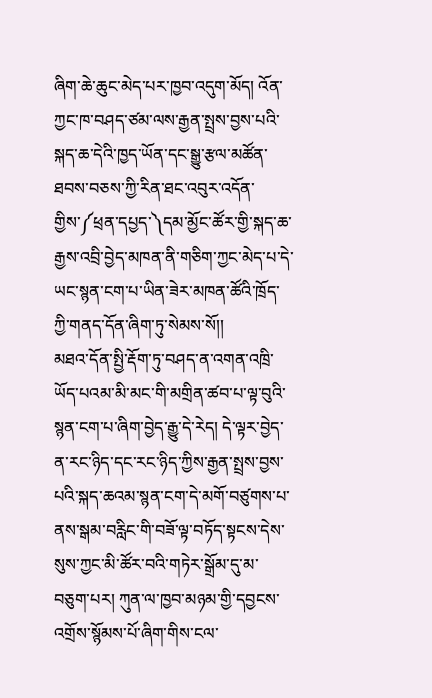ཞིག་ཆེ་ཆུང་མེད་པར་ཁྱབ་འདུག་མོད། འོན་ཀྱང་ཁ་བཤད་ཙམ་ལས་རྒྱན་སྤྲས་བྱས་པའི་སྐད་ཆ་དེའི་ཁྱད་ཡོན་དང་སྒྱུ་རྩལ་མཚོན་ཐབས་བཅས་ཀྱི་རིན་ཐང་འབུར་འདོན་གྱིས་༼ཕྲན་དཔྱད་༽དམ་མྱོང་ཚོར་གྱི་སྐད་ཆ་རྒྱས་འབྲི་བྱེད་མཁན་ནི་གཅིག་ཀྱང་མེད་པ་དེ་ཡང་སྙན་ངག་པ་ཡིན་ཟེར་མཁན་ཚོའི་ཁྲོད་ཀྱི་གནད་དོན་ཞིག་ཏུ་སེམས་སོ།།
མཐའ་དོན་སྤྱི་རྡོག་ཏུ་བཤད་ན་འགན་འཁྲི་ཡོད་པའམ་མི་མང་གི་མགྲིན་ཚབ་པ་ལྟ་བུའི་སྙན་ངག་པ་ཞིག་བྱེད་རྒྱུ་དེ་རེད། དེ་ལྟར་བྱེད་ན་རང་ཉིད་དང་རང་ཉིད་ཀྱིས་རྒྱན་སྤྲས་བྱས་པའི་སྐད་ཆའམ་སྙན་ངག་དེ་མགོ་བཙུགས་པ་ནས་སྒམ་བརླིང་གི་བཟོ་ལྟ་བཏོད་སྟངས་དེས་སུས་ཀྱང་མི་ཚོར་བའི་གཏེར་སྒྲོམ་དུ་མ་བཅུག་པར། ཀུན་ལ་ཁྱབ་མཉམ་གྱི་དབྱངས་འགྲོས་སྙོམས་པོ་ཞིག་གིས་ངལ་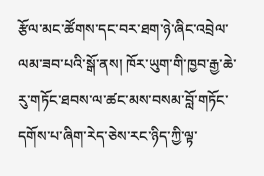རྩོལ་མང་ཚོགས་དང་བར་ཐག་ཉེ་ཞིང་འབྲེལ་ལམ་ཟབ་པའི་སྒོ་ནས། ཁོར་ཡུག་གི་ཁྱབ་རྒྱ་ཆེ་རུ་གཏོང་ཐབས་ལ་ཚང་མས་བསམ་བློ་གཏོང་དགོས་པ་ཞིག་རེད་ཅེས་རང་ཉིད་ཀྱི་ལྟ་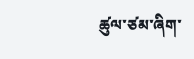ཚུལ་ཙམ་ཞིག་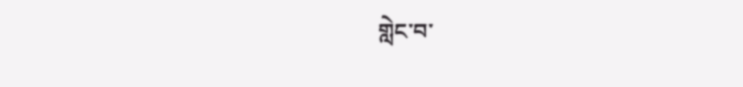གླེང་བ་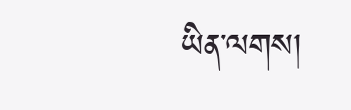ཡིན་ལགས།